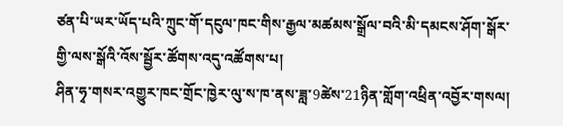ཙན་པི་ཡར་ཡོད་པའི་ཀྲུང་གོ་དངུལ་ཁང་གིས་རྒྱལ་མཚམས་སྒྲོལ་བའི་མི་དམངས་ཤོག་སྒོར་གྱི་ལས་སྒོའི་འོས་སྦྱོར་ཚོགས་འདུ་འཚོགས་པ།
ཤིན་ཧྭ་གསར་འགྱུར་ཁང་གྲོང་ཁྱེར་ལུ་ས་ཁ་ནས་ཟླ་9ཚེས་21ཉིན་གློག་འཕྲིན་འབྱོར་གསལ།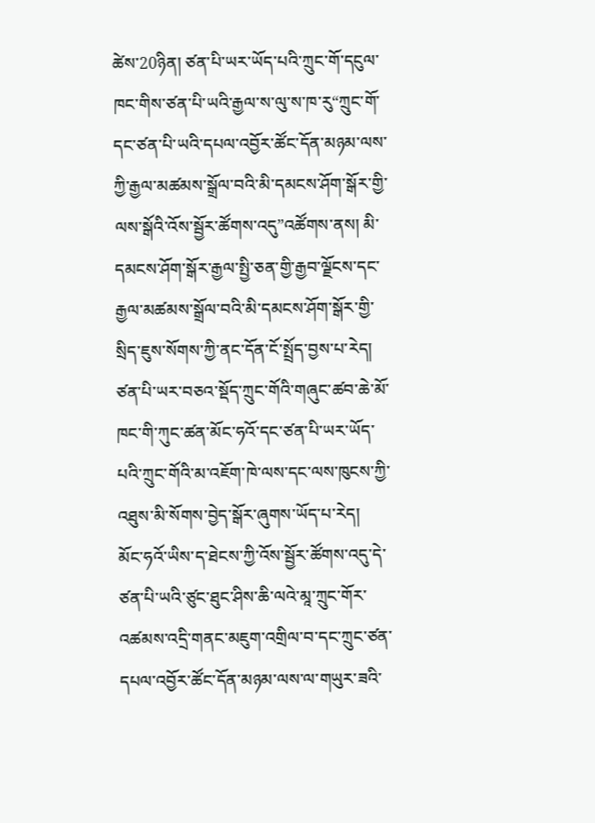ཚེས་20ཉིན། ཙན་པི་ཡར་ཡོད་པའི་ཀྲུང་གོ་དངུལ་ཁང་གིས་ཙན་པི་ཡའི་རྒྱལ་ས་ལུ་ས་ཁ་རུ“ཀྲུང་གོ་དང་ཙན་པི་ཡའི་དཔལ་འབྱོར་ཚོང་དོན་མཉམ་ལས་ཀྱི་རྒྱལ་མཚམས་སྒྲོལ་བའི་མི་དམངས་ཤོག་སྒོར་གྱི་ལས་སྒོའི་འོས་སྦྱོར་ཚོགས་འདུ”འཚོགས་ནས། མི་དམངས་ཤོག་སྒོར་རྒྱལ་སྤྱི་ཅན་གྱི་རྒྱབ་ལྗོངས་དང་རྒྱལ་མཚམས་སྒྲོལ་བའི་མི་དམངས་ཤོག་སྒོར་གྱི་སྲིད་ཇུས་སོགས་ཀྱི་ནང་དོན་ངོ་སྤྲོད་བྱས་པ་རེད། ཙན་པི་ཡར་བཅའ་སྡོད་ཀྲུང་གོའི་གཞུང་ཚབ་ཆེ་མོ་ཁང་གི་ཀུང་ཚན་མོང་ཧའོ་དང་ཙན་པི་ཡར་ཡོད་པའི་ཀྲུང་གོའི་མ་འཇོག་ཁེ་ལས་དང་ལས་ཁུངས་ཀྱི་འཐུས་མི་སོགས་བྱེད་སྒོར་ཞུགས་ཡོད་པ་རེད།
མོང་ཧའོ་ཡིས་ད་ཐེངས་ཀྱི་འོས་སྦྱོར་ཚོགས་འདུ་དེ་ཙན་པི་ཡའི་ཙུང་ཐུང་ཤིས་ཆི་ལའེ་མཱ་ཀྲུང་གོར་འཚམས་འདྲི་གནང་མཇུག་འགྲིལ་བ་དང་ཀྲུང་ཙན་དཔལ་འབྱོར་ཚོང་དོན་མཉམ་ལས་ལ་གཡུར་ཟའི་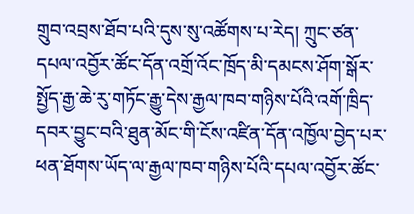གྲུབ་འབྲས་ཐོབ་པའི་དུས་སུ་འཚོགས་པ་རེད། ཀྲུང་ཙན་དཔལ་འབྱོར་ཚོང་དོན་འགྲོ་འོང་ཁྲོད་མི་དམངས་ཤོག་སྒོར་སྤྱོད་རྒྱ་ཆེ་རུ་གཏོང་རྒྱུ་དེས་རྒྱལ་ཁབ་གཉིས་པོའི་འགོ་ཁྲིད་དབར་བྱུང་བའི་ཐུན་མོང་གི་ངོས་འཛིན་དོན་འཁྱོལ་བྱེད་པར་ཕན་ཐོགས་ཡོད་ལ་རྒྱལ་ཁབ་གཉིས་པོའི་དཔལ་འབྱོར་ཚོང་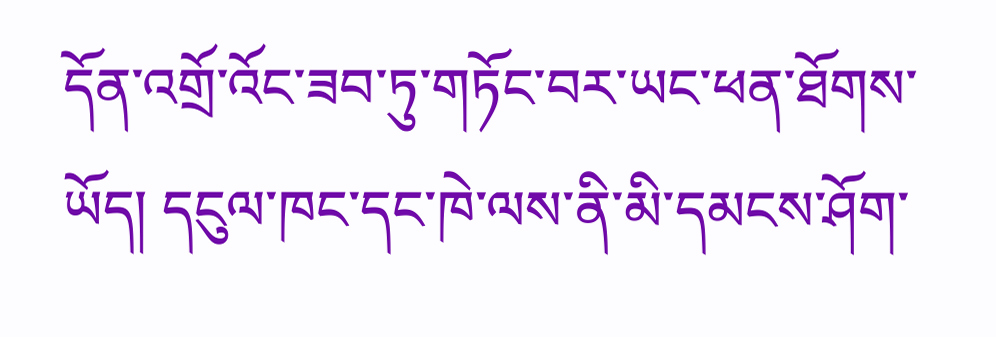དོན་འགྲོ་འོང་ཟབ་ཏུ་གཏོང་བར་ཡང་ཕན་ཐོགས་ཡོད། དངུལ་ཁང་དང་ཁེ་ལས་ནི་མི་དམངས་ཤོག་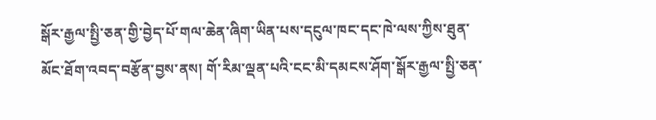སྒོར་རྒྱལ་སྤྱི་ཅན་གྱི་བྱེད་པོ་གལ་ཆེན་ཞིག་ཡིན་པས་དངུལ་ཁང་དང་ཁེ་ལས་ཀྱིས་ཐུན་མོང་ཐོག་འབད་བརྩོན་བྱས་ནས། གོ་རིམ་ལྡན་པའི་ངང་མི་དམངས་ཤོག་སྒོར་རྒྱལ་སྤྱི་ཅན་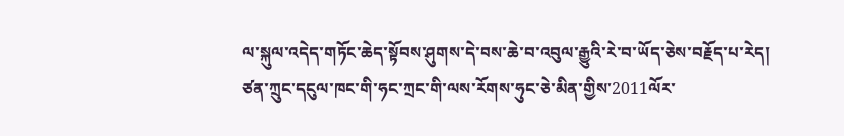ལ་སྐུལ་འདེད་གཏོང་ཆེད་སྟོབས་ཤུགས་དེ་བས་ཆེ་བ་འབུལ་རྒྱུའི་རེ་བ་ཡོད་ཅེས་བརྗོད་པ་རེད།
ཙན་ཀྲུང་དངུལ་ཁང་གི་ཧང་ཀྲང་གི་ལས་རོགས་ཧུང་ཅེ་མིན་གྱིས་2011ལོར་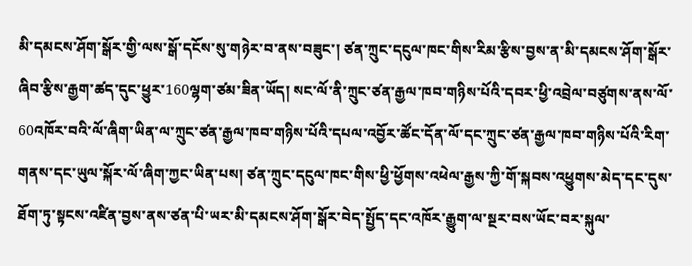མི་དམངས་ཤོག་སྒོར་གྱི་ལས་སྒོ་དངོས་སུ་གཉེར་བ་ནས་བཟུང་། ཙན་ཀྲུང་དངུལ་ཁང་གིས་རིམ་རྩིས་བྱས་ན་མི་དམངས་ཤོག་སྒོར་ཞིབ་རྩིས་རྒྱག་ཚད་དུང་ཕྱུར་160ལྷག་ཙམ་ཟིན་ཡོད། སང་ལོ་ནི་ཀྲུང་ཙན་རྒྱལ་ཁབ་གཉིས་པོའི་དབར་ཕྱི་འབྲེལ་བཙུགས་ནས་ལོ་60འཁོར་བའི་ལོ་ཞིག་ཡིན་ལ་ཀྲུང་ཙན་རྒྱལ་ཁབ་གཉིས་པོའི་དཔལ་འབྱོར་ཚོང་དོན་ལོ་དང་ཀྲུང་ཙན་རྒྱལ་ཁབ་གཉིས་པོའི་རིག་གནས་དང་ཡུལ་སྐོར་ལོ་ཞིག་ཀྱང་ཡིན་པས། ཙན་ཀྲུང་དངུལ་ཁང་གིས་ཕྱི་ཕྱོགས་འཕེལ་རྒྱས་ཀྱི་གོ་སྐབས་འཕྱུགས་མེད་དང་དུས་ཐོག་ཏུ་སྟངས་འཛིན་བྱས་ནས་ཙན་པི་ཡར་མི་དམངས་ཤོག་སྒོར་བེད་སྤྱོད་དང་འཁོར་རྒྱུག་ལ་སྔར་བས་ཡོང་བར་སྐུལ་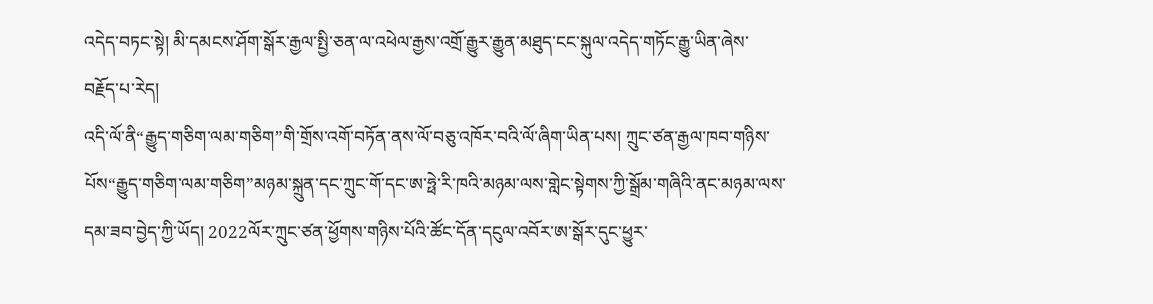འདེད་བཏང་སྟེ། མི་དམངས་ཤོག་སྒོར་རྒྱལ་སྤྱི་ཅན་ལ་འཕེལ་རྒྱས་འགྲོ་རྒྱུར་རྒྱུན་མཐུད་ངང་སྐུལ་འདེད་གཏོང་རྒྱུ་ཡིན་ཞེས་བརྗོད་པ་རེད།
འདི་ལོ་ནི“རྒྱུད་གཅིག་ལམ་གཅིག”གི་གྲོས་འགོ་བཏོན་ནས་ལོ་བཅུ་འཁོར་བའི་ལོ་ཞིག་ཡིན་པས། ཀྲུང་ཙན་རྒྱལ་ཁབ་གཉིས་པོས“རྒྱུད་གཅིག་ལམ་གཅིག”མཉམ་སྐྲུན་དང་ཀྲུང་གོ་དང་ཨ་ཧྥེ་རི་ཁའི་མཉམ་ལས་གླེང་སྟེགས་ཀྱི་སྒྲོམ་གཞིའི་ནང་མཉམ་ལས་དམ་ཟབ་བྱེད་ཀྱི་ཡོད། 2022ལོར་ཀྲུང་ཙན་ཕྱོགས་གཉིས་པོའི་ཚོང་དོན་དངུལ་འབོར་ཨ་སྒོར་དུང་ཕྱུར་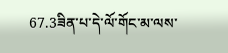67.3ཟིན་པ་དེ་ལོ་གོང་མ་ལས་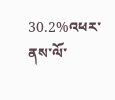30.2%འཕར་ནས་ལོ་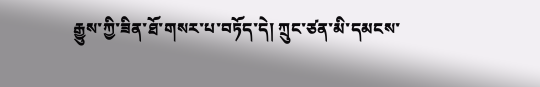རྒྱུས་ཀྱི་ཟིན་ཐོ་གསར་པ་བཏོད་དེ། ཀྲུང་ཙན་མི་དམངས་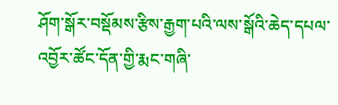ཤོག་སྒོར་བསྡོམས་རྩིས་རྒྱག་པའི་ལས་སྒོའི་ཆེད་དཔལ་འབྱོར་ཚོང་དོན་གྱི་རྨང་གཞི་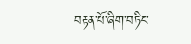བརྟན་པོ་ཞིག་བཏིང་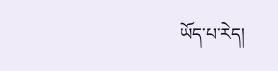ཡོད་པ་རེད།